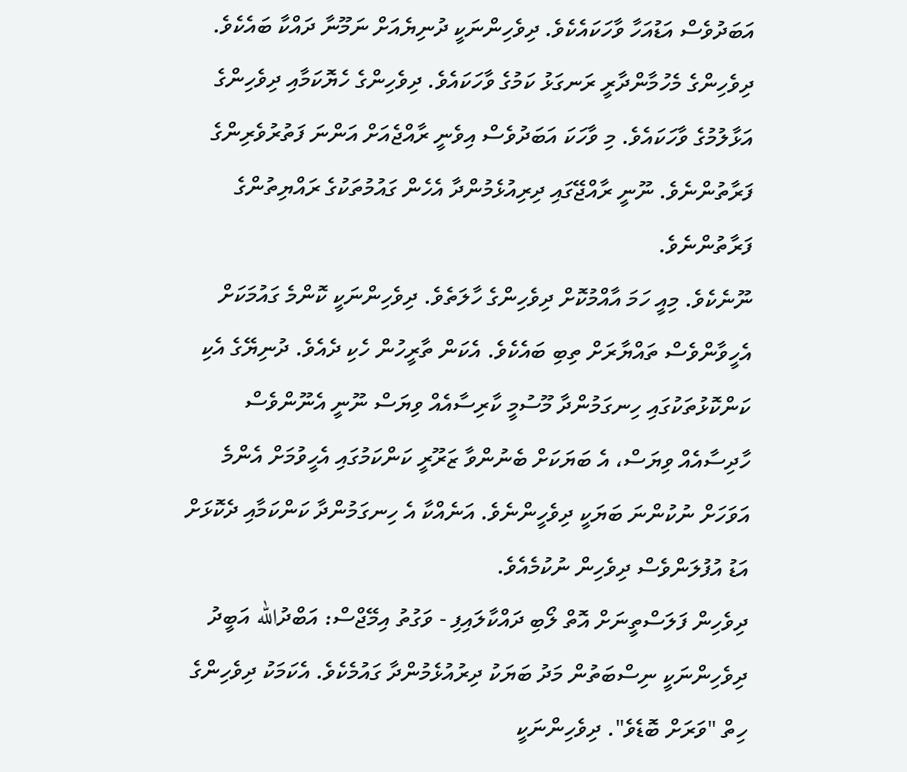އަބަދުވެސް އަޑުއަހާ ވާހަކައެކެވެ. ދިވެހިންނަކީ ދުނިޔެއަށް ނަމޫނާ ދައްކާ ބައެކެވެ. ދިވެހިންގެ މެހުމާންދާރީ ރަނގަޅު ކަމުގެ ވާހަކައެވެ. ދިވެހިންގެ ހެޔޮކަމާއި ދިވެހިންގެ އަޅާލުމުގެ ވާހަކައެވެ. މި ވާހަކަ އަބަދުވެސް އިވެނީ ރާއްޖެއަށް އަންނަ ފަތުރުވެރިންގެ ފަރާތުންނެވެ. ނޫނީ ރާއްޖޭގައި ދިރިއުޅެމުންދާ އެހެން ގައުމުތަކުގެ ރައްޔިތުންގެ ފަރާތުންނެވެ.
ނޫނެކެވެ. މިއީ ހަމަ އާއްމުކޮށް ދިވެހިންގެ ހާލަތެވެ. ދިވެހިންނަކީ ކޮންމެ ގައުމަކަށް އެހީވާންވެސް ތައްޔާރަށް ތިބި ބައެކެވެ. އެކަން ތާރީހުން ހެކި ދެއެވެ. ދުނިޔޭގެ އެކި ކަންކޮޅުތަކުގައި ހިނގަމުންދާ މޫސުމީ ކާރިސާއެއް ވިޔަސް ނޫނީ އެނޫންވެސް ހާދިސާއެއް ވިޔަސް، އެ ބަޔަކަށް ބެނުންވާ ޒަރޫރީ ކަންކަމުގައި އެހީވުމަށް އެންމެ އަވަހަށް ނުކުންނަ ބަޔަކީ ދިވެހީންނެވެ. އަނެއްކާ އެ ހިނގަމުންދާ ކަންކަމާއި ދެކޮޅަށް އަޑު އުފުލަންވެސް ދިވެހިން ނުކުމެއެވެ.
ދިވެހިން ފަލަސްތީނަށް އޮތް ލޯބި ދައްކާލައިފި - ވަގުތު އިމޭޖްސް: އަބްދުالله އަބީދު
ދިވެހިންނަކީ ނިސްބަތުން މަދު ބަޔަކު ދިރުއުޅެމުންދާ ގައުމެކެވެ. އެކަމަކު ދިވެހިންގެ ހިތް "ވަރަށް ބޮޑެވެ". ދިވެހިންނަކީ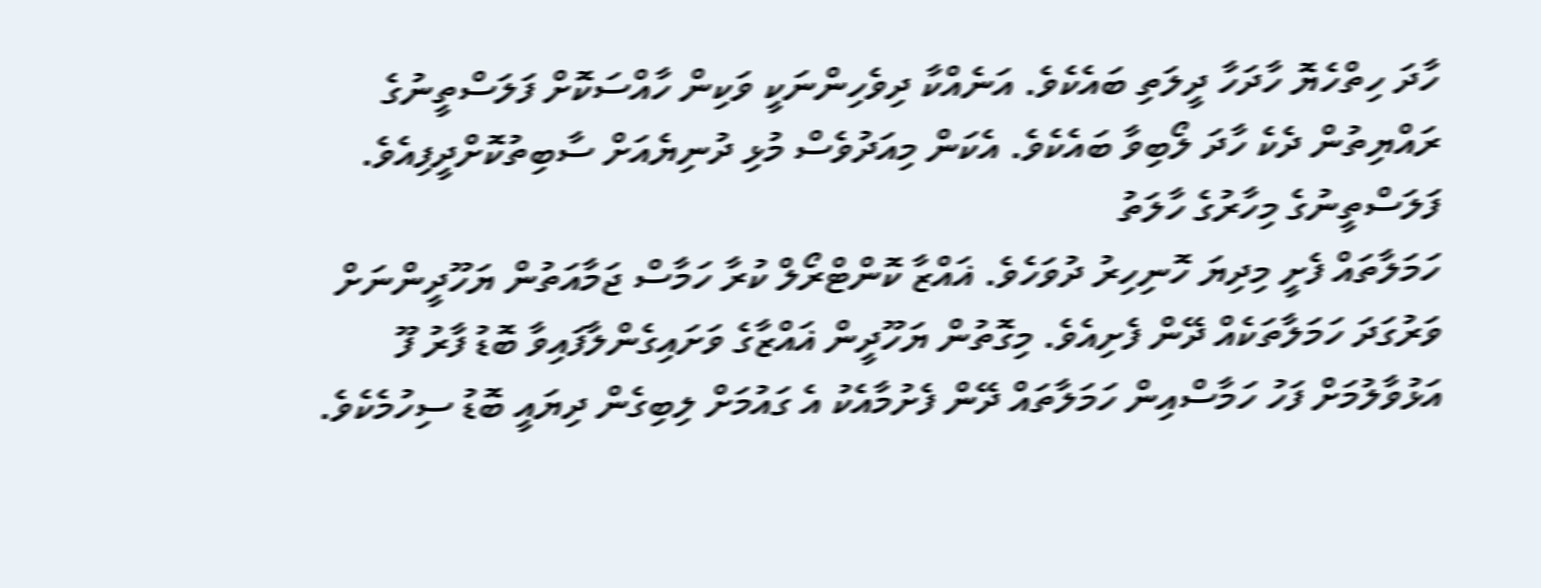ހާދަ ހިތްހެޔޮ ހާދަހާ ދީލަތި ބައެކެވެ. އަނެއްކާ ދިވެހިންނަކީ ވަކިން ހާއްސަކޮށް ފަލަސްތީނުގެ ރައްޔިތުން ދެކެ ހާދަ ލޯބިވާ ބައެކެވެ. އެކަން މިއަދުވެސް މުޅި ދުނިޔެއަށް ސާބިތުކޮށްދީފިއެވެ.
ފަލަސްތީނުގެ މިހާރުގެ ހާލަތު
ހަމަލާތައް ފެށީ މިދިޔަ ހޮނިހިރު ދުވަހެވެ. ޣައްޒާ ކޮންޓްރޯލް ކުރާ ހަމާސް ޖަމާއަތުން ޔަހޫދީންނަށް ވަރުގަދަ ހަމަލާތަކެއް ދޭން ފެށިއެވެ. މިގޮތުން ޔަހޫދީން ޣައްޒާގެ ވަށައިގެންލާފައިވާ ބޮޑު ފާރު ފޫ އަޅުވާލުމަށް ފަހު ހަމާސްއިން ހަމަލާތައް ދޭން ފެށުމާއެކު އެ ގައުމަށް ލިބިގެން ދިޔައީ ބޮޑު ސިހުމެކެވެ.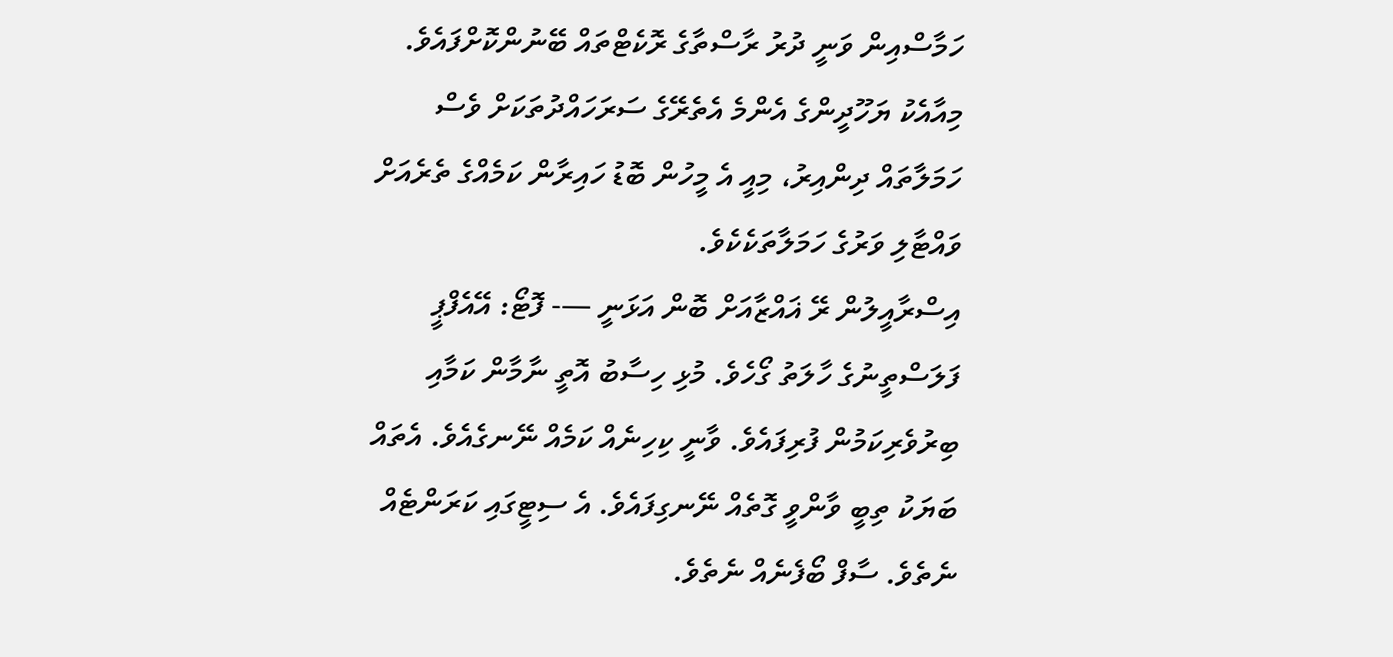ހަމާސްއިން ވަނީ ދުރު ރާސްތާގެ ރޮކެޓްތައް ބޭނުންކޮށްފައެވެ. މިއާއެކު ޔަހޫދީންގެ އެންމެ އެތެރޭގެ ސަރަހައްދުތަކަށް ވެސް ހަމަލާތައް ދިންއިރު، މިއީ އެ މީހުން ބޮޑު ހައިރާން ކަމެއްގެ ތެރެއަށް ވައްޓާލި ވަރުގެ ހަމަލާތަކެކެވެ.
އިސްރާއީލުން ރޭ ޣައްޒާއަށް ބޮން އަޅަނީ —- ފޮޓޯ: އޭއެފްޕީ
ފަލަސްތީނުގެ ހާލަތު ގޯހެވެ. މުޅި ހިސާބު އޮތީ ނާމާން ކަމާއި ބިރުވެރިކަމުން ފުރިފައެވެ. ވާނީ ކިހިނެއް ކަމެއް ނޭނގެއެވެ. އެތައް ބަޔަކު ތިބީ ވާންވީ ގޮތެއް ނޭނގިފައެވެ. އެ ސިޓީގައި ކަރަންޓެއް ނެތެވެ. ސާފް ބޯފެނެއް ނެތެވެ.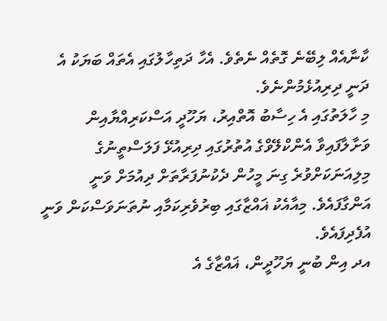ކާނާއެއް ލިބޭނެ ގޮތެއް ނެތެވެ. އެހާ ދަތިހާލުގައި އެތައް ބަޔަކު އެ ދަނީ ދިރިއުޅެމުންނެވެ.
މި ހާލަތުގައި އެ ހިސާބު އޮތްއިރު، ޔަހޫދީ އަސްކަރިއްޔާއިން ވަށާލާފައިވާ އެންކްލޭވްގެ އުތުރުގައި ދިރިއުޅޭ ފަލަސްތީނުގެ މިލިއަނަކަށްވުރެ ގިނަ މީހުން ދެކުނުފަރާތަށް ދިއުމަށް ވަނީ އަންގާފައެވެ. މިއާއެކު ޣައްޒާގައި ބިރުވެރިކަމާއި ނުތަނަވަސްކަން ވަނީ އުފެދިފައެވެ.
އދ އިން ބުނީ ޔަހޫދީން، ޣައްޒާގެ އެ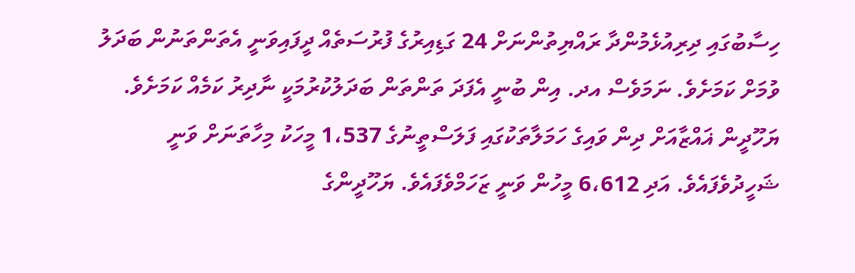ހިސާބުގައި ދިރިއުޅެމުންދާ ރައްޔިތުންނަށް 24 ގަޑިއިރުގެ ފުރުސަތެއް ދީފައިވަނީ އެތަންތަނުން ބަދަލު ވުމަށް ކަމަށެވެ. ނަމަވެސް އދ. އިން ބުނީ އެފަދަ ތަންތަން ބަދަލުކުރުމަކީ ނާދިރު ކަމެއް ކަމަށެވެ.
ޔަހޫދީން ޣައްޒާއަށް ދިން ވައިގެ ހަމަލާތަކުގައި ފަލަސްތީނުގެ 1،537 މީހަކު މިހާތަނަށް ވަނީ ޝަހީދުވެފައެވެ. އަދި 6،612 މީހުން ވަނީ ޒަހަމްވެފައެވެ. ޔަހޫދީންގެ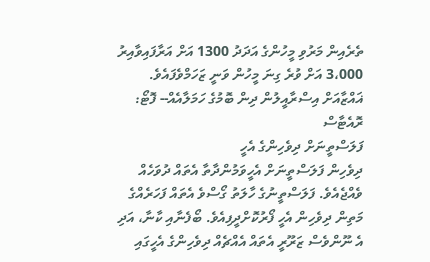ތެރެއިން މަރުވި މީހުންގެ އަދަދު 1300 އަށް އަރާފައިވާއިރު 3،000 އަށް ވުރެ ގިނަ މީހުން ވަނީ ޒަހަމްވެފައެވެ.
ޣައްޒާއަށް އިސްރާއީލުން ދިން ބޮމުގެ ހަމަލާއެއް-- ފޮޓޯ: ރޮއެޓާސް
ފަލަސްތީނަށް ދިވެހިންގެ އެހީ
ދިވެހިން ފަލަސްތީނަށް އެހީވަމުންދާތާ އެތައް ދުވަހެއް ވެއްޖެއެވެ. ފަލަސްތީނުގެ ހާލަތު ގޯސްވެ އެތައް ފަހަރެއްގެ މަތިން ދިވެހިން އެހީ ފޯރުކޮށްދީފިއެވެ. ބޯފެނާއި ކާނާ، އަދި އެ ނޫންވެސް ޒަރޫރީ އެތައް އެއްޗެއް ދިވެހިންގެ އެހީގައި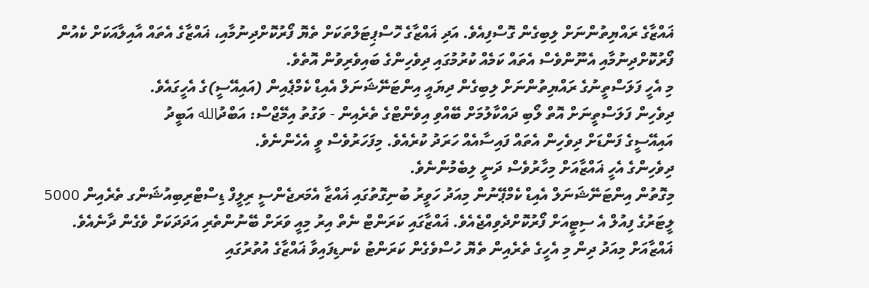ޣައްޒާގެ ރައްޔިތުންނަށް ލިބިގެން ގޮސްފިއެވެ. އަދި ޣައްޒާގެ ހޮސްޕިޓަލްތަކަށް ތެޔޮ ފޯރުކޮށްދިނުމާއި، ޣައްޒާގެ އެތައް އާއިލާއަކަށް ކެއުން ފޯރުކޮށްދިނުމާއި އެނޫންވެސް އެތައް ކަމެއް ކުރުމުގައި ދިވެހިންގެ ބައިވެރިވުން އޮތެވެ.
މި އެހީ ފަލަސްތީނުގެ ރައްޔިތުންނަށް ލިބިގެން ދިޔައީ އިންޓަނޭޝަނަލް އެއިޑް ކެމްޕެއިން (އައިއޭސީ)ގެ އެހީގައެވެ.
ދިވެހިން ފަލަސްތީނަށް އޮތް ލޯބި ދައްކާލުމަށް ބޭއްވި އިވެންޓްގެ ތެރެއިން - ވަގުތު އިމޭޖްސް: އަބްދުالله އަބީދު
އައިއޭސީގެ ފަންޑަށް ދިވެހިން އެތައް ފައިސާއެއް ހަރަދު ކުރެއެވެ. މިފަހަރުވެސް ވީ އެހެންނެވެ.
ދިވެހިންގެ އެހީ ޣައްޒާއަށް މިހާރުވެސް ދަނީ ލިބެމުންނެވެ.
މިގޮތުން އިންޓަނޭޝަނަލް އެއިޑް ކެމްޕޭނުން މިއަދު ހަވީރު ބުނިގޮތުގައި ޣައްޒާ އެމަރޖެންސީ ރިލީފް ޑިސްޓްރިބިއުޝަންގ ތެރެއިން 5000 ލީޓަރުގެ ފިއުލް އެ ސިޓީއަށް ފޯރުކޮށްދެވިއްޖެއެވެ. ޣައްޒާގައި ކަރަންޓް ނެތް އިރު މިއީ ވަރަށް ބޭނުންތެރި އަދަދަކަށް ވެގެން ދާނެއެވެ.
ޣައްޒާއަށް މިއަދު ދިން މި އެހީގެ ތެރެއިން ތެޔޮ ހުސްވެގެން ކަރަންޓު ކެނޑިފައިވާ ޣައްޒާގެ އުތުރުގައި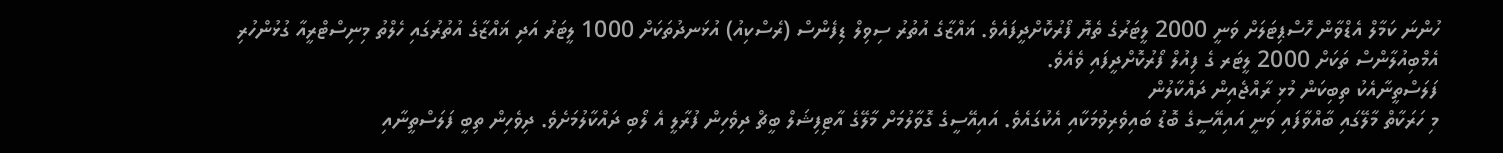ހުންނަ ކަމާލް އެޑްވާން ހޮސްޕިޓަލަށް ވަނީ 2000 ލީޓަރުގެ ތެޔޮ ފޯރުކޮށްދީފައެވެ. ޣައްޒާގެ އުތުރު ސިވިލް ޑިފެންސް (ރެސްކިއު) އުޅަނދުތަކަށް 1000 ލީޓަރު އަދި ޣައްޒާގެ އުތުރުގައި ހެލްތު މިނިސްޓްރީއާ ގުޅުންހުރި އެމްބިއުލާންސް ތަކަށް 2000 ލީޓަރ ގެ ފިއުލް ފޯރުކޮށްދީފައި ވެއެވެ.
ފަލަސްތީނާއެކު ތިބިކަން މުޅި ރާއްޖެއިން ދައްކާލުން
މި ހަރަކާތް މާލޭގައި ބާއްވާފައި ވަނީ އައިއޭސީގެ ބޮޑު ބައިވެރިވުމަކާއި އެކުގައެވެ. އައިއޭސީގެ ގޮވާލުމަށް މާލޭގެ އާޓިފިޝަލް ބީޗް ދިވެހިން ފުރާލީ އެ ލޯބި ދައްކާލުމަށެވެ. ދިވެހިން ތިބީ ފަލަސްތީނާއި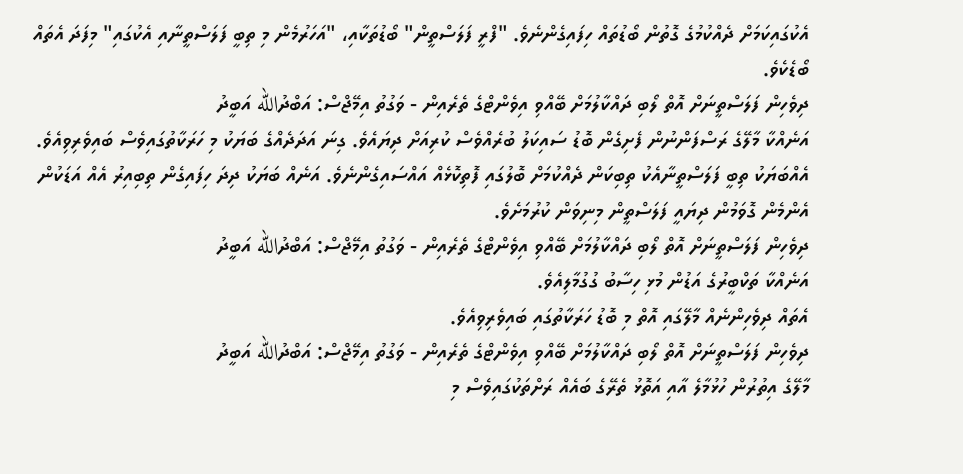އެކުގައިކަމަށް ދެއްކުމުގެ ގޮތުން ބޯޑުތައް ހިފައިގެންނެވެ. "ފްރީ ފަލަސްތީން" ބޯޑުތަކާއި، "އަހަރުމެން މި ތިބީ ފަލަސްތީނާއި އެކުގައި" މިފަދަ އެތައް ބޯޑެކެވެ.
ދިވެހިން ފަލަސްތީނަށް އޮތް ލޯބި ދައްކާލުމަށް ބޭއްވި އިވެންޓްގެ ތެރެއިން - ވަގުތު އިމޭޖްސް: އަބްދުالله އަބީދު
އަނެއްކާ މާލޭގެ ރަސްފަންނުން ފެށިގެން ބޮޑު ސައިކަލު ބުރެއްވެސް ކުރިއަށް ދިޔައެވެ. ގިނަ އަދަދެއްގެ ބަޔަކު މި ހަރަކާތުގައިވެސް ބައިވެރިވިއެވެ. އެއްބަޔަކު ތިބީ ފަލަސްތީނާއެކު ތިބިކަން ދެއްކުމަށް ބޮލުގައި ފޮތިކޮޅެއް އައްސައިގެންނެވެ. އަނެއް ބަޔަކު ދިދަ ހިފައިގެން ތިބިއިރު އެއް އަޑަކުން އެންމެން ގޮވަމުން ދިޔައީ ފަލަސްތީން މިނިވަން ކުރުމަށެވެ.
ދިވެހިން ފަލަސްތީނަށް އޮތް ލޯބި ދައްކާލުމަށް ބޭއްވި އިވެންޓްގެ ތެރެއިން - ވަގުތު އިމޭޖްސް: އަބްދުالله އަބީދު
އަނެއްކާ ތަކްބީރުގެ އަޑުން މުޅި ހިސާބު ގުގުމާލިއެވެ.
އެތައް ދިވެހިންނެއް މާލޭގައި އޮތް މި ބޮޑު ހަރަކާތުގައި ބައިވެރިވިއެވެ.
ދިވެހިން ފަލަސްތީނަށް އޮތް ލޯބި ދައްކާލުމަށް ބޭއްވި އިވެންޓްގެ ތެރެއިން - ވަގުތު އިމޭޖްސް: އަބްދުالله އަބީދު
މާލޭގެ އިތުރުން ހުޅުމާލެ އާއި އަތޮޅު ތެރޭގެ ބައެއް ރަށްތަކުގައިވެސް މި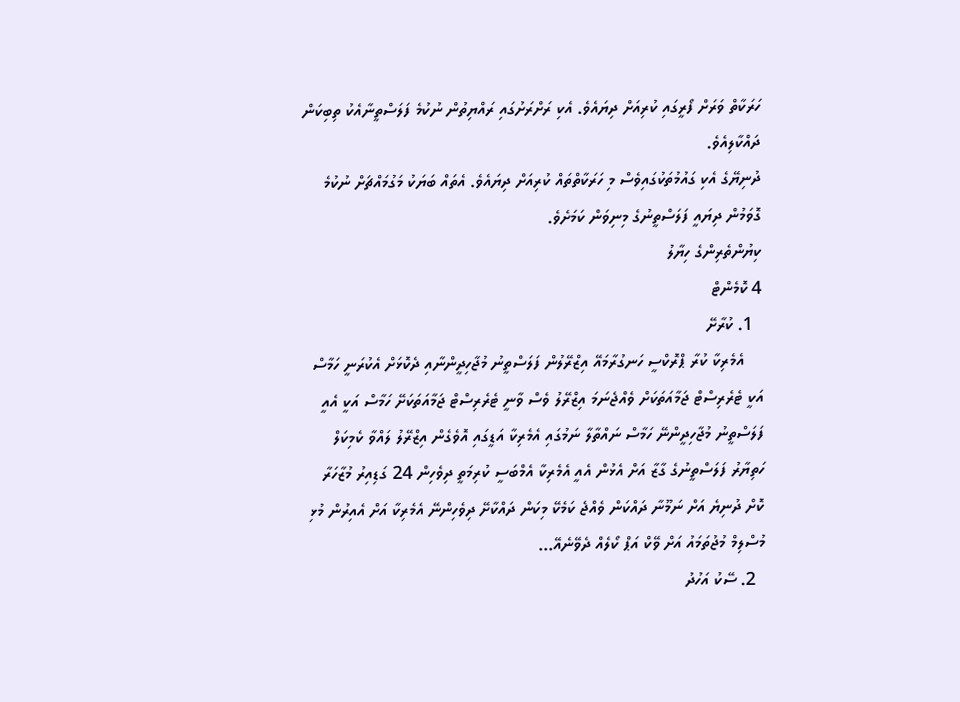ހަރަކާތް ވަރަށް ފޯރީގައި ކުރިއަށް ދިޔައެވެ. އެކި ރަށްރަށުގައި ރައްޔިތުން ނުކުމެ ފަލަސްތީނާއެކު ތިބިކަން ދައްކާލިއެވެ.
ދުނިޔޭގެ އެކި ގައުމުތަކުގައިވެސް މި ހަރަކާތްތައް ކުރިއަށް ދިޔައެވެ. އެތައް ބަޔަކު މަގުމައްޗަށް ނުކުމެ ގޮވަމުން ދިޔައީ ފަލަސްތީނުގެ މިނިވަން ކަމަށެވެ.
ކިޔުންތެރިންގެ ހިޔާލު
4 ކޮމެންޓް
  1. ކުރާށޭ
    އެމެރިކާ ކުރާ ޕްރޮކްސީ ހަނގުރާމައޭ އިޒްރޭލުން ފަލަސްތީނު މުޖާހިދީންނާއި ދެކޮޅަށް އެކުރަނީ ހަމާސް އަކީ ޓެރެރިސްޓް ޖަމާއަތަކަށް ވެއްޖެނަމަ އިޒްރޭލު ވެސް ވާނީ ޓެރެރިސްޓް ޖަމާއަތަކަށޭ ހަމާސް އަކީ އެއީ ފަލަސްތީނު މުޖާހިދީންނޭ ހަމާސް ނައްތާލާ ނަމުގައި އެމެރިކާ އަޑީގައި އޮވެގެން އިޒްރޭލު ލައްވާ ކެމިކަލް ހަތިޔާރު ފަލަސްތީނުގެ ގާޒާ އަށް އެޅުން އެއީ އެމެރިކާ އެމްބަސީ ކުރިމަތީ ދިވެހިން 24 ގަޑިއިރު މުޒާހަރާ ކޮށް ދުނިޔެ އަށް ނަމޫނާ ދައްކަން ވެއްޖެ ކަމެކޭ މިކަން ދައްކާށޭ ދިވެހިންނޭ އެމެރިކާ އަށް އެއިރުން މުޅި މުސްލިމް މުޖުތަމައު އަށް ވޭކް އަޕް ކޯލެއް ދެވޭނެއޭ...
  2. ސޭކު އަހުދު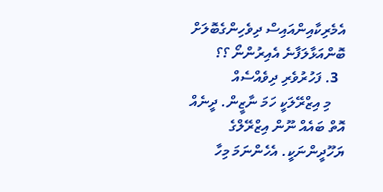އެމެރިކާއިންއައިސް ދިވެހިންގެބޮލަށް ބޮންއަޅާލަފާނެ އެއިރުންނޯ ؟؟
  3. ފަހުރުވެރި ދިވެއްސެއް
    މި އިޒްރޭލަކީ ހަމަ ނާޒީން. ދީނެއް އޮތް ބައެއް ނޫން އިޒްރޭލްގެ ޔަހޫދީންނަކީ. އެހެންނަމަ މިހާ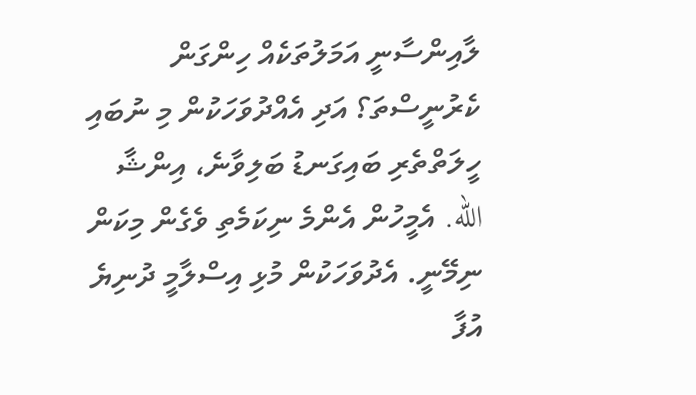ލާއިންސާނީ އަމަލުތަކެއް ހިންގަން ކެރުނީސްތަ؟ އަދި އެއްދުވަހަކުން މި ނުބައި ހީލަތްތެރި ބައިގަނޑު ބަލިވާނެ، އިންޝާ الله. އެމީހުން އެންމެ ނިކަމެތި ވެގެން މިކަން ނިމޭނީ. އެދުވަހަކުން މުޅި އިސްލާމީ ދުނިޔެ އުފާ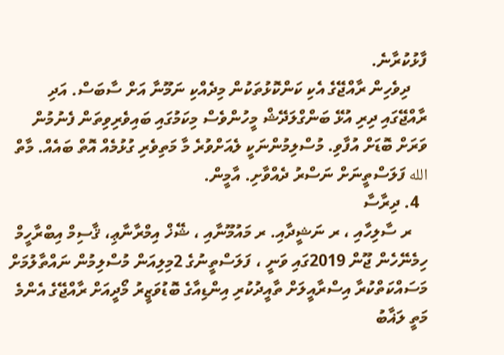ފާޅުކުރާނެ.
    ދިވެހިން ރާއްޖޭގެ އެކި ކަންކޮޅުތަކުން މިދެއްކި ނަމޫނާ އަށް ސާބަސް. އަދި ރާއްޖޭގައި ދިރި އުޅޭ ބަންގްލަދޭޝް މީހުންވެސް މިކަމުގައި ބައިވެރިވިތަން ފެނުމުން ވަރަށް ބޮޑަށް އުފާވި. މުސްލިމުންނަކީ ލެއަށްވުރެ މާ މަތިވެރި ގުޅުމެއް އޮތް ބައެއް. މާތް الله ފަލަސްތީނަށް ނަސްރު ދެއްވާށި. އާމީން.
  4. ދިރާސާ
    ރ ސާލިހާއި ، ރ ނަޝީދާއި. ރ މައުމޫނާއި ، ޝޭޚް އިމްރާނާޢި، ޤާސިމް އިބްރާހީމް ހިމެނޭހެން ޖޫން 2019ގައި ވަނީ ، ފަލަސްތީނުގެ 2މިލިއަން މުސްލިމުން ނައްތާލުމަށް މަސައްކަތްކުރާ އިސްރާއީލަށް ތާއީދުކުރި އިންޑިއާގެ ބޮޑުވަޒީރު މޯދީއަށް ރާއްޖޭގެ އެންމެ މަތީ ލަޣާބު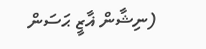(ނިޝާން ޣާޒީ ޙަސަން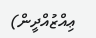ޢިއްޒުއްދީން)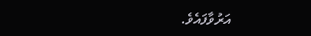އަރުވާފައެވެ.